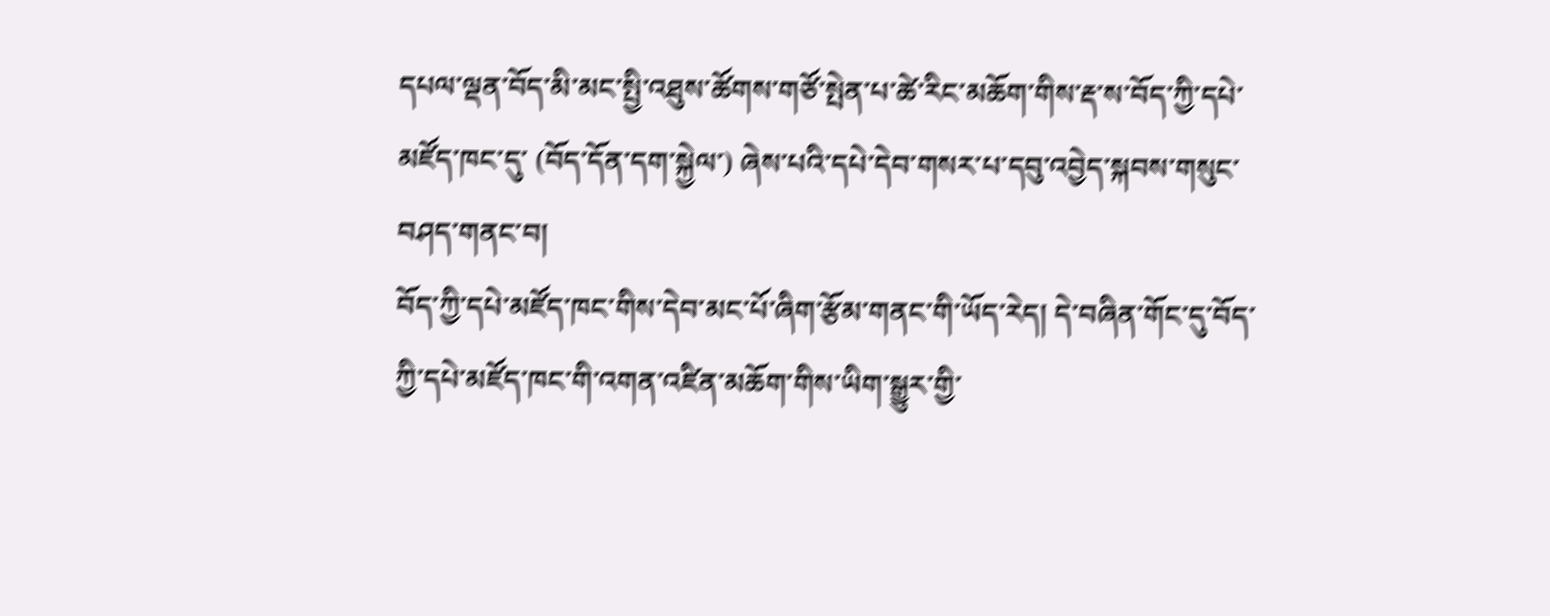དཔལ་ལྡན་བོད་མི་མང་སྤྱི་འཐུས་ཚོགས་གཙོ་སྤེན་པ་ཚེ་རིང་མཆོག་གིས་རྡ་ས་བོད་ཀྱི་དཔེ་མཛོད་ཁང་དུ་ (བོད་དོན་དག་སྐྱེལ་) ཞེས་པའི་དཔེ་དེབ་གསར་པ་དབུ་འབྱེད་སྐབས་གསུང་བཤད་གནང་བ།
བོད་ཀྱི་དཔེ་མཛོད་ཁང་གིས་དེབ་མང་པོ་ཞིག་རྩོམ་གནང་གི་ཡོད་རེད། དེ་བཞིན་གོང་དུ་བོད་ཀྱི་དཔེ་མཛོད་ཁང་གི་འགན་འཛིན་མཆོག་གིས་ཡིག་སྒྱུར་གྱི་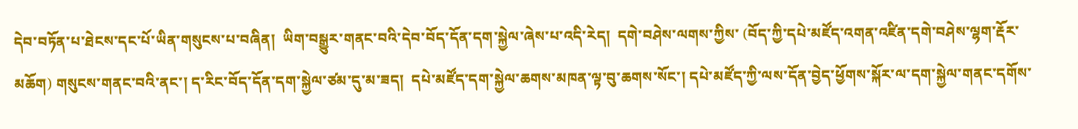དེབ་བཏོན་པ་ཐེངས་དང་པོ་ཡིན་གསུངས་པ་བཞིན།  ཡིག་བསྒྱུར་གནང་བའི་དེབ་བོད་དོན་དག་སྐྱེལ་ཞེས་པ་འདི་རེད།  དགེ་བཤེས་ལགས་ཀྱིས་ (བོད་ཀྱི་དཔེ་མཛོད་འགན་འཛིན་དགེ་བཤེས་ལྷག་རྡོར་མཆོག) གསུངས་གནང་བའི་ནང་། ད་རིང་བོད་དོན་དག་སྐྱེལ་ཙམ་དུ་མ་ཟད།  དཔེ་མཛོད་དག་སྐྱེལ་ཆགས་མཁན་ལྟ་བུ་ཆགས་སོང་། དཔེ་མཛོད་ཀྱི་ལས་དོན་བྱེད་ཕྱོགས་སྐོར་ལ་དག་སྐྱེལ་གནང་དགོས་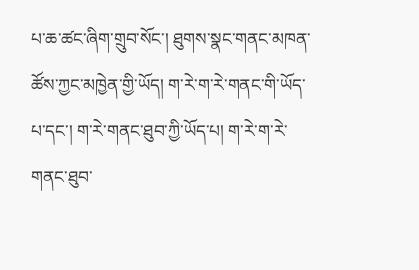པ་ཆ་ཚང་ཞིག་གྲུབ་སོང་། ཐུགས་སྣང་གནང་མཁན་ཚོས་ཀྱང་མཁྱེན་གྱི་ཡོད། ག་རེ་ག་རེ་གནང་གི་ཡོད་པ་དང་། ག་རེ་གནང་ཐུབ་ཀྱི་ཡོད་པ། ག་རེ་ག་རེ་གནང་ཐུབ་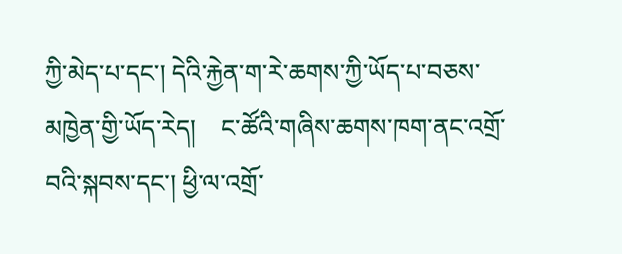ཀྱི་མེད་པ་དང་། དེའི་རྐྱེན་ག་རེ་ཆགས་ཀྱི་ཡོད་པ་བཅས་མཁྱེན་གྱི་ཡོད་རེད།    ང་ཚོའི་གཞིས་ཆགས་ཁག་ནང་འགྲོ་བའི་སྐབས་དང་། ཕྱི་ལ་འགྲོ་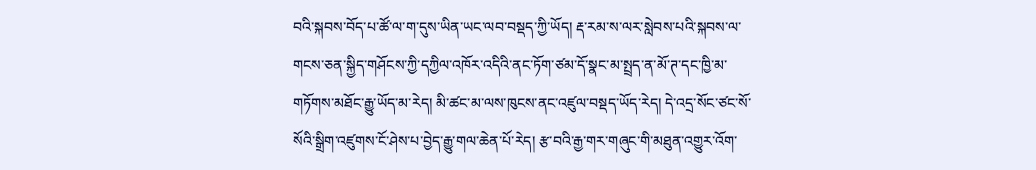བའི་སྐབས་བོད་པ་ཚོ་ལ་ག་དུས་ཡིན་ཡང་ལབ་བསྡད་ཀྱི་ཡོད། རྡ་རམ་ས་ལར་སླེབས་པའི་སྐབས་ལ་གངས་ཅན་སྐྱིད་གཤོངས་ཀྱི་དཀྱིལ་འཁོར་འདིའི་ནང་ཏོག་ཙམ་དོ་སྣང་མ་སྤྲད་ན་མོ་ཊ་དང་ཁྱི་མ་གཏོགས་མཐོང་རྒྱུ་ཡོད་མ་རེད། མི་ཚང་མ་ལས་ཁུངས་ནང་འཛུལ་བསྡད་ཡོད་རེད། དེ་འདྲ་སོང་ཙང་སོ་སོའི་སྒྲིག་འཛུགས་ངོ་ཤེས་པ་བྱེད་རྒྱུ་གལ་ཆེན་པོ་རེད། རྩ་བའི་རྒྱ་གར་གཞུང་གི་མཐུན་འགྱུར་འོག་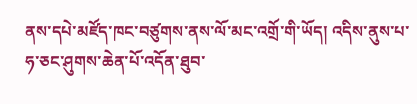ནས་དཔེ་མཛོད་ཁང་བཙུགས་ནས་ལོ་མང་འགྲོ་གི་ཡོད། འདིས་ནུས་པ་ཧ་ཅང་ཤུགས་ཆེན་པོ་འདོན་ཐུབ་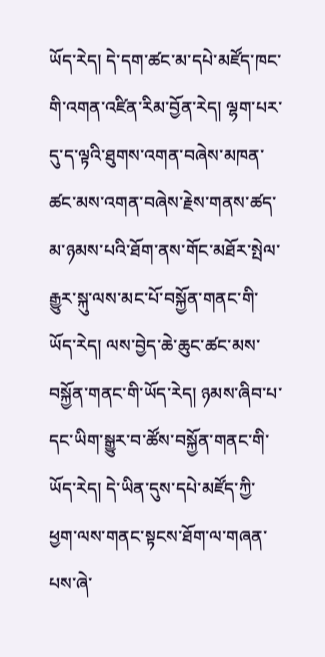ཡོད་རེད། དེ་དག་ཚང་མ་དཔེ་མཛོད་ཁང་གི་འགན་འཛིན་རིམ་བྱོན་རེད། ལྷག་པར་དུ་ད་ལྟའི་ཐུགས་འགན་བཞེས་མཁན་ཚང་མས་འགན་བཞེས་རྗེས་གནས་ཚད་མ་ཉམས་པའི་ཐོག་ནས་གོང་མཐོར་སྤེལ་རྒྱུར་སྐུ་ལས་མང་པོ་བསྐྱོན་གནང་གི་ཡོད་རེད། ལས་བྱེད་ཆེ་ཆུང་ཚང་མས་བསྐྱོན་གནང་གི་ཡོད་རེད། ཉམས་ཞིབ་པ་དང་ཡིག་སྒྱུར་བ་ཚོས་བསྐྱོན་གནང་གི་ཡོད་རེད། དེ་ཡིན་དུས་དཔེ་མཛོད་ཀྱི་ཕྱག་ལས་གནང་སྟངས་ཐོག་ལ་གཞན་པས་ཞེ་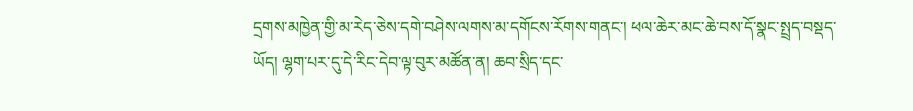དྲགས་མཁྱེན་གྱི་མ་རེད་ཅེས་དགེ་བཤེས་ལགས་མ་དགོངས་རོགས་གནང་། ཕལ་ཆེར་མང་ཆེ་བས་དོ་སྣང་སྤྲད་བསྡད་ཡོད། ལྷག་པར་དུ་དེ་རིང་དེབ་ལྟ་བུར་མཚོན་ན། ཆབ་སྲིད་དང་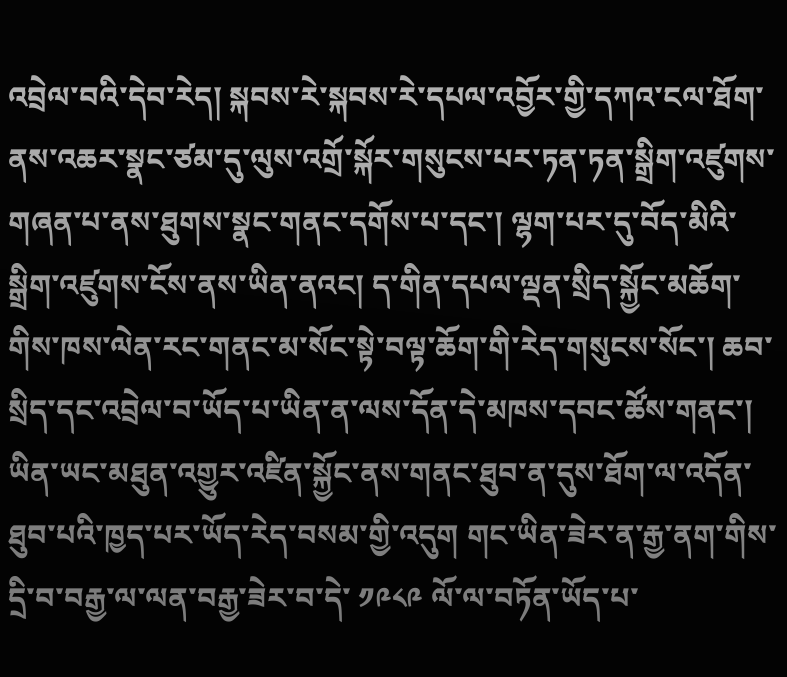འབྲེལ་བའི་དེབ་རེད། སྐབས་རེ་སྐབས་རེ་དཔལ་འབྱོར་གྱི་དཀའ་ངལ་ཐོག་ནས་འཆར་སྣང་ཙམ་དུ་ལུས་འགྲོ་སྐོར་གསུངས་པར་ཏན་ཏན་སྒྲིག་འཛུགས་གཞན་པ་ནས་ཐུགས་སྣང་གནང་དགོས་པ་དང་། ལྷག་པར་དུ་བོད་མིའི་སྒྲིག་འཛུགས་ངོས་ནས་ཡིན་ནའང། ད་གིན་དཔལ་ལྡན་སྲིད་སྐྱོང་མཆོག་གིས་ཁས་ལེན་རང་གནང་མ་སོང་སྟེ་བལྟ་ཆོག་གི་རེད་གསུངས་སོང་། ཆབ་སྲིད་དང་འབྲེལ་བ་ཡོད་པ་ཡིན་ན་ལས་དོན་དེ་མཁས་དབང་ཚོས་གནང་། ཡིན་ཡང་མཐུན་འགྱུར་འཛིན་སྐྱོང་ནས་གནང་ཐུབ་ན་དུས་ཐོག་ལ་འདོན་ཐུབ་པའི་ཁྱད་པར་ཡོད་རེད་བསམ་གྱི་འདུག གང་ཡིན་ཟེར་ན་རྒྱ་ནག་གིས་དྲི་བ་བརྒྱ་ལ་ལན་བརྒྱ་ཟེར་བ་དེ་ ༡༩༨༩ ལོ་ལ་བཏོན་ཡོད་པ་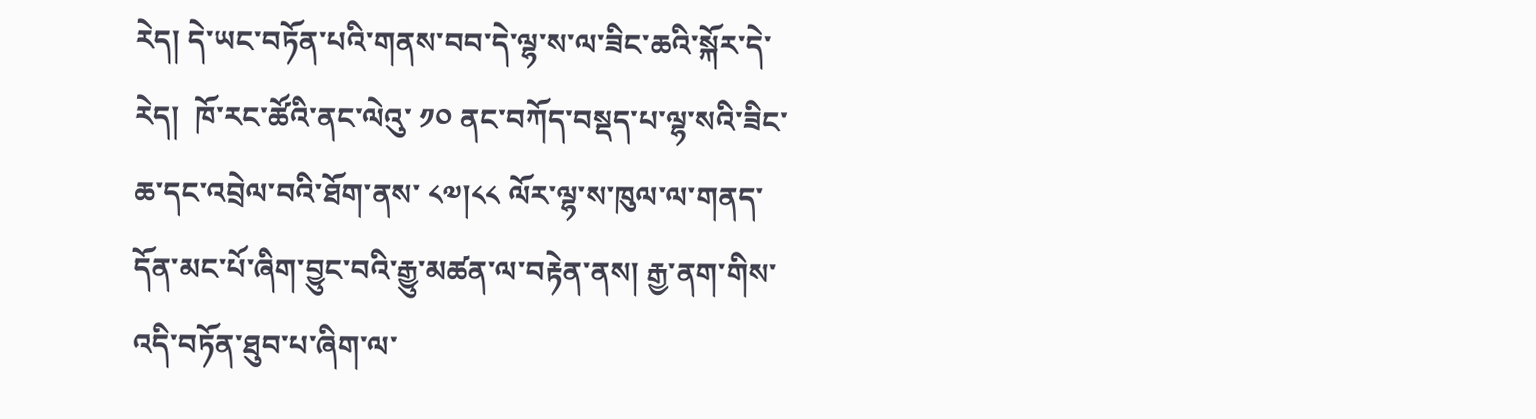རེད། དེ་ཡང་བཏོན་པའི་གནས་བབ་དེ་ལྷ་ས་ལ་ཟིང་ཆའི་སྐོར་དེ་རེད།  ཁོ་རང་ཚོའི་ནང་ལེའུ་ ༡༠ ནང་བཀོད་བསྡད་པ་ལྷ་སའི་ཟིང་ཆ་དང་འབྲེལ་བའི་ཐོག་ནས་ ༨༧།༨༨ ལོར་ལྷ་ས་ཁུལ་ལ་གནད་དོན་མང་པོ་ཞིག་བྱུང་བའི་རྒྱུ་མཚན་ལ་བརྟེན་ནས། རྒྱ་ནག་གིས་འདི་བཏོན་ཐུབ་པ་ཞིག་ལ་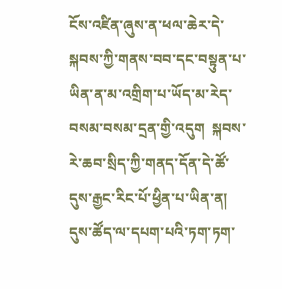ངོས་འཛིན་ཞུས་ན་ཕལ་ཆེར་དེ་སྐབས་ཀྱི་གནས་བབ་དང་བསྟུན་པ་ཡིན་ན་མ་འགྲིག་པ་ཡོད་མ་རེད་བསམ་བསམ་དྲན་གྱི་འདུག  སྐབས་རེ་ཆབ་སྲིད་ཀྱི་གནད་དོན་དེ་ཚོ་དུས་རྒྱང་རིང་པོ་ཕྱིན་པ་ཡིན་ན། དུས་ཚོད་ལ་དཔག་པའི་ཏག་ཏག་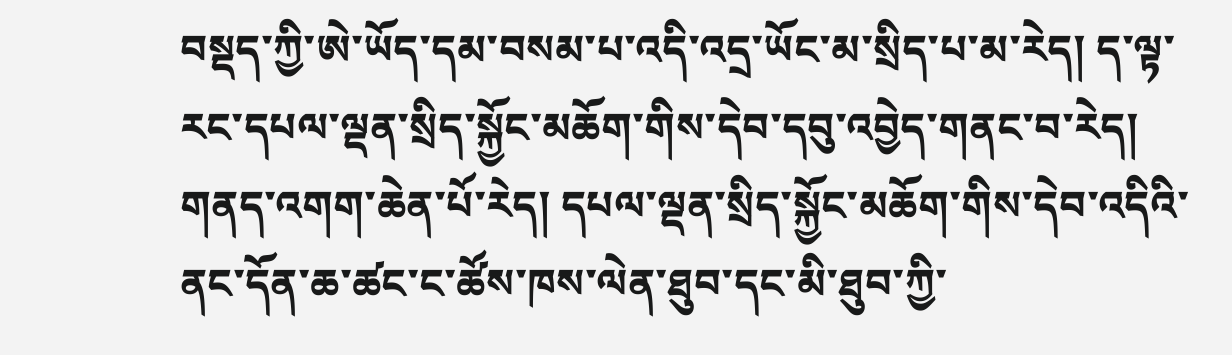བསྡད་ཀྱི་ཨེ་ཡོད་དམ་བསམ་པ་འདི་འདྲ་ཡོང་མ་སྲིད་པ་མ་རེད། ད་ལྟ་རང་དཔལ་ལྡན་སྲིད་སྐྱོང་མཆོག་གིས་དེབ་དབུ་འབྱེད་གནང་བ་རེད།  གནད་འགག་ཆེན་པོ་རེད། དཔལ་ལྡན་སྲིད་སྐྱོང་མཆོག་གིས་དེབ་འདིའི་ནང་དོན་ཆ་ཚང་ང་ཚོས་ཁས་ལེན་ཐུབ་དང་མི་ཐུབ་ཀྱི་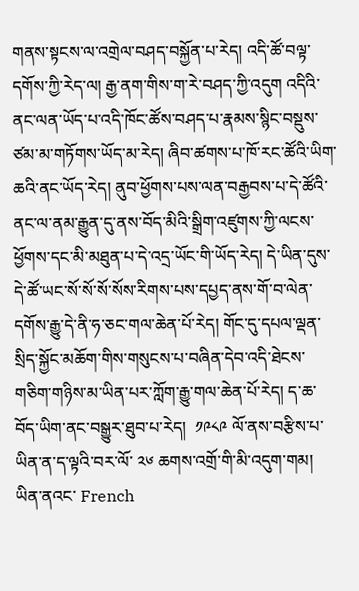གནས་སྟངས་ལ་འགྲེལ་བཤད་བསྐྱོན་པ་རེད། འདི་ཚོ་བལྟ་དགོས་ཀྱི་རེད་ལ། རྒྱ་ནག་གིས་ག་རེ་བཤད་ཀྱི་འདུག འདིའི་ནང་ལན་ཡོད་པ་འདི་ཁོང་ཚོས་བཤད་པ་རྣམས་སྙིང་བསྡུས་ཙམ་མ་གཏོགས་ཡོད་མ་རེད། ཞིབ་ཚགས་པ་ཁོ་རང་ཚོའི་ཡིག་ཆའི་ནང་ཡོད་རེད། ནུབ་ཕྱོགས་པས་ལན་བརྒྱབས་པ་དེ་ཚོའི་ནང་ལ་ནམ་རྒྱུན་དུ་ནས་བོད་མིའི་སྒྲིག་འཛུགས་ཀྱི་ལངས་ཕྱོགས་དང་མི་མཐུན་པ་དེ་འདྲ་ཡོང་གི་ཡོད་རེད། དེ་ཡིན་དུས་དེ་ཚོ་ཡང་སོ་སོ་སོ་སོས་རིགས་པས་དཔྱད་ནས་གོ་བ་ལེན་དགོས་རྒྱུ་དེ་ནི་ཧ་ཅང་གལ་ཆེན་པོ་རེད། གོང་དུ་དཔལ་ལྡན་སྲིད་སྐྱོང་མཆོག་གིས་གསུངས་པ་བཞིན་དེབ་འདི་ཐེངས་གཅིག་གཉིས་མ་ཡིན་པར་ཀློག་རྒྱུ་གལ་ཆེན་པོ་རེད། ད་ཆ་བོད་ཡིག་ནང་བསྒྱུར་ཐུབ་པ་རེད།  ༡༩༨༩ ལོ་ནས་བརྩིས་པ་ཡིན་ན་ད་ལྟའི་བར་ལོ་ ༢༦ ཆགས་འགྲོ་གི་མི་འདུག་གམ།  ཡིན་ནའང་ French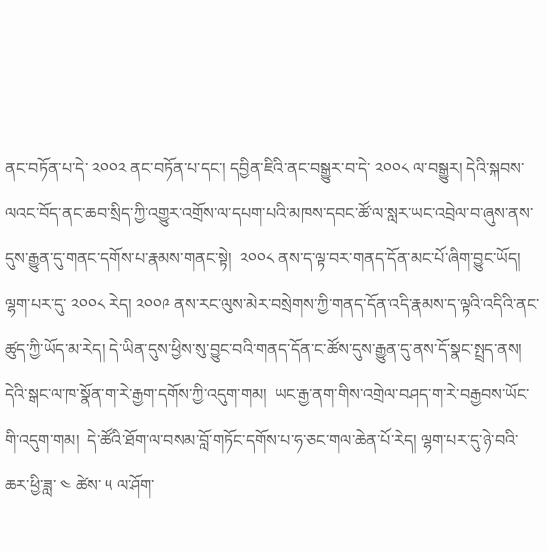ནང་བཏོན་པ་དེ་ ༢༠༠༢ ནང་བཏོན་པ་དང་། དབྱིན་ཇིའི་ནང་བསྒྱུར་བ་དེ་ ༢༠༠༨ ལ་བསྒྱུར། དེའི་སྐབས་ལའང་བོད་ནང་ཆབ་སྲིད་ཀྱི་འགྱུར་འགྲོས་ལ་དཔག་པའི་མཁས་དབང་ཚོ་ལ་སླར་ཡང་འབྲེལ་བ་ཞུས་ནས་དུས་རྒྱུན་དུ་གནང་དགོས་པ་རྣམས་གནང་སྟེ།  ༢༠༠༨ ནས་ད་ལྟ་བར་གནད་དོན་མང་པོ་ཞིག་བྱུང་ཡོད། ལྷག་པར་དུ་ ༢༠༠༨ རེད། ༢༠༠༩ ནས་རང་ལུས་མེར་བསྲེགས་ཀྱི་གནད་དོན་འདི་རྣམས་ད་ལྟའི་འདིའི་ནང་ཚུད་ཀྱི་ཡོད་མ་རེད། དེ་ཡིན་དུས་ཕྱིས་སུ་བྱུང་བའི་གནད་དོན་ང་ཚོས་དུས་རྒྱུན་དུ་ནས་དོ་སྣང་སྤྲད་ནས། དེའི་སྒང་ལ་ཁ་སྣོན་ག་རེ་རྒྱག་དགོས་ཀྱི་འདུག་གམ།  ཡང་རྒྱ་ནག་གིས་འགྲེལ་བཤད་ག་རེ་བརྒྱབས་ཡོང་གི་འདུག་གམ།  དེ་ཚོའི་ཐོག་ལ་བསམ་བློ་གཏོང་དགོས་པ་ཧ་ཅང་གལ་ཆེན་པོ་རེད། ལྷག་པར་དུ་ཉེ་བའི་ཆར་ཕྱི་ཟླ་ ༤ ཚེས་ ༥ ལ་ཤོག་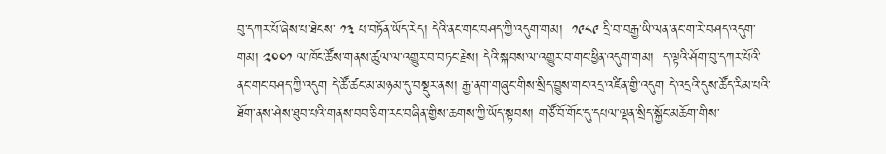བུ་དཀར་པོ་ཞེས་པ་ཐེངས་ ༡༣ པ་བཏོན་ཡོད་རེད། དེའི་ནང་གང་བཤད་ཀྱི་འདུག་གམ།  ༡༩༨༩ དྲི་བ་བརྒྱ་ཡི་ལན་ནང་ག་རེ་བཤད་འདུག་གམ། ༢༠༠༡ ལ་ཁོང་ཚོས་གནས་ཚུལ་ལ་འགྱུར་བ་བཏང་རྗེས། དེའི་སྐབས་ལ་འགྱུར་བ་གང་ཕྱིན་འདུག་གམ།  ད་ལྟའི་ཤོག་བུ་དཀར་པོའི་ནང་གང་བཤད་ཀྱི་འདུག དེ་ཚོ་ཚང་མ་མཉམ་དུ་བསྡུར་ནས། རྒྱ་ནག་གཞུང་གིས་སྲིད་བྱུས་གང་འདྲ་འཛིན་གྱི་འདུག དེ་འདྲའི་དུས་ཚོད་རིམ་པའི་ཐོག་ནས་ཤེས་ཐུབ་པའི་གནས་བབ་ཅིག་རང་བཞིན་གྱིས་ཆགས་ཀྱི་ཡོད་སྟབས། གཙོ་བོ་གོང་དུ་དཔལ་ལྡན་སྲིད་སྐྱོང་མཆོག་གིས་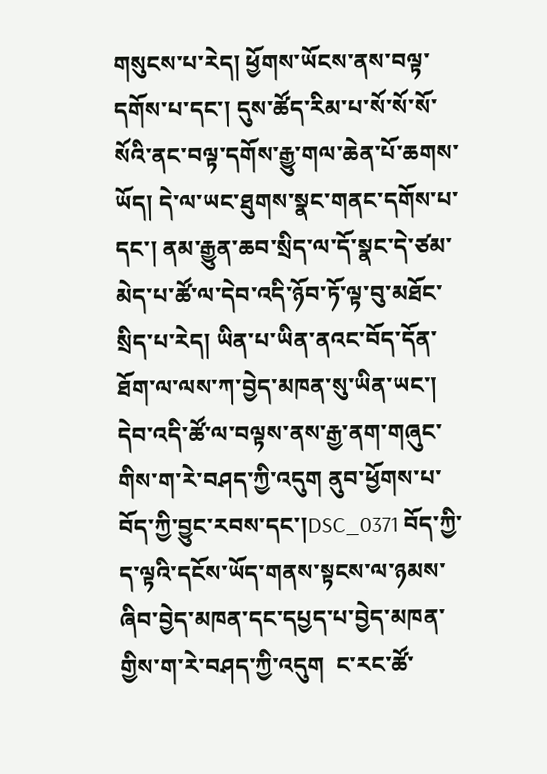གསུངས་པ་རེད། ཕྱོགས་ཡོངས་ནས་བལྟ་དགོས་པ་དང་། དུས་ཚོད་རིམ་པ་སོ་སོ་སོ་སོའི་ནང་བལྟ་དགོས་རྒྱུ་གལ་ཆེན་པོ་ཆགས་ཡོད། དེ་ལ་ཡང་ཐུགས་སྣང་གནང་དགོས་པ་དང་། ནམ་རྒྱུན་ཆབ་སྲིད་ལ་དོ་སྣང་དེ་ཙམ་མེད་པ་ཚོ་ལ་དེབ་འདི་ཉོབ་ཏོ་ལྟ་བུ་མཐོང་སྲིད་པ་རེད། ཡིན་པ་ཡིན་ནའང་བོད་དོན་ཐོག་ལ་ལས་ཀ་བྱེད་མཁན་སུ་ཡིན་ཡང་། དེབ་འདི་ཚོ་ལ་བལྟས་ནས་རྒྱ་ནག་གཞུང་གིས་ག་རེ་བཤད་ཀྱི་འདུག ནུབ་ཕྱོགས་པ་བོད་ཀྱི་བྱུང་རབས་དང་།DSC_0371 བོད་ཀྱི་ད་ལྟའི་དངོས་ཡོད་གནས་སྟངས་ལ་ཉམས་ཞིབ་བྱེད་མཁན་དང་དཔྱད་པ་བྱེད་མཁན་གྱིས་ག་རེ་བཤད་ཀྱི་འདུག  ང་རང་ཚོ་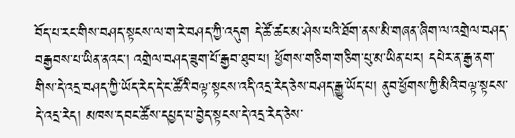བོད་པ་རང་གིས་བཤད་སྟངས་ལ་ག་རེ་བཤད་ཀྱི་འདུག དེ་ཚོ་ཚང་མ་ཤེས་པའི་ཐོག་ནས་མི་གཞན་ཞིག་ལ་འགྲེལ་བཤད་བརྒྱབས་པ་ཡིན་ནའང་། འགྲེལ་བཤད་ཟུག་པོ་རྒྱབ་ཐུབ་པ། ཕྱོགས་གཅིག་གཅིག་པུ་མ་ཡིན་པར། དཔེར་ན་རྒྱ་ནག་གིས་དེ་འདྲ་བཤད་ཀྱི་ཡོད་རེད་དེ་ང་ཚོའི་བལྟ་སྟངས་འདི་འདྲ་རེད་ཅེས་བཤད་རྒྱུ་ཡོད་པ། ནུབ་ཕྱོགས་ཀྱི་མིའི་བལྟ་སྟངས་དེ་འདྲ་རེད། མཁས་དབང་ཚོས་དཔྱད་པ་བྱེད་སྟངས་དེ་འདྲ་རེད་ཅེས་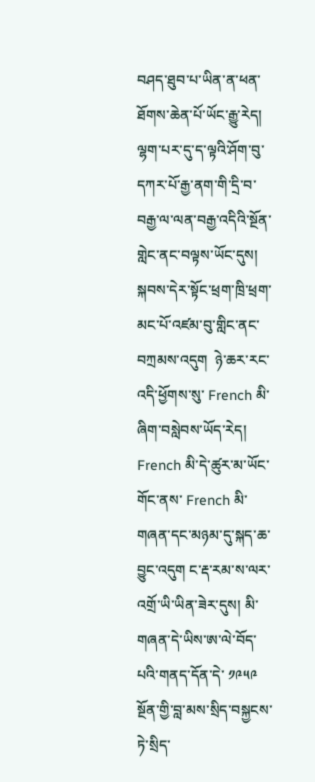བཤད་ཐུབ་པ་ཡིན་ན་ཕན་ཐོགས་ཆེན་པོ་ཡོང་རྒྱུ་རེད། ལྷག་པར་དུ་ད་ལྟའི་ཤོག་བུ་དཀར་པོ་རྒྱ་ནག་གི་དྲི་བ་བརྒྱ་ལ་ལན་བརྒྱ་འདིའི་སྔོན་གླེང་ནང་བལྟས་ཡོང་དུས། སྐབས་དེར་སྟོང་ཕྲག་ཁྲི་ཕྲག་མང་པོ་འཛམ་བུ་གླིང་ནང་བཀྲམས་འདུག  ཉེ་ཆར་རང་འདི་ཕྱོགས་སུ་ French མི་ཞིག་བསླེབས་ཡོད་རེད། French མི་དེ་ཚུར་མ་ཡོང་གོང་ནས་ French མི་གཞན་དང་མཉམ་དུ་སྐད་ཆ་བྱུང་འདུག ང་རྡ་རམ་ས་ལར་འགྲོ་ཡི་ཡིན་ཟེར་དུས། མི་གཞན་དེ་ཡིས་ཨ་ལེ་བོད་པའི་གནད་དོན་དེ་ ༡༩༥༩ སྔོན་གྱི་བླ་མས་སྲིད་བསྐྱངས་ཏེ་སྲིད་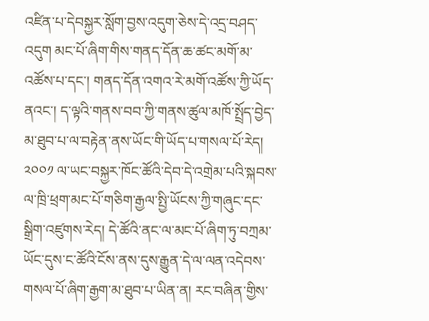འཛིན་པ་དེབསྐྱར་སློག་བྱས་འདུག་ཅེས་དེ་འདྲ་བཤད་འདུག མང་པོ་ཞིག་གིས་གནད་དོན་ཆ་ཚང་མགོ་མ་འཚོས་པ་དང་། གནད་དོན་འགའ་རེ་མགོ་འཚོས་ཀྱི་ཡོད་ནའང་། ད་ལྟའི་གནས་བབ་ཀྱི་གནས་ཚུལ་མཁོ་སྤྲོད་བྱེད་མ་ཐུབ་པ་ལ་བརྟེན་ནས་ཡོང་གི་ཡོད་པ་གསལ་པོ་རེད། ༢༠༠༡ ལ་ཡང་བསྐྱར་ཁོང་ཚོའི་དེབ་དེ་འགྲེམ་པའི་སྐབས་ལ་ཁྲི་ཕྲག་མང་པོ་གཅིག་རྒྱལ་སྤྱི་ཡོངས་ཀྱི་གཞུང་དང་སྒྲིག་འཛུགས་རེད། དེ་ཚོའི་ནང་ལ་མང་པོ་ཞིག་ཏུ་བཀྲམ་ཡོང་དུས་ང་ཚོའི་ངོས་ནས་དུས་རྒྱུན་དེ་ལ་ལན་འདེབས་གསལ་པོ་ཞིག་རྒྱག་མ་ཐུབ་པ་ཡིན་ན། རང་བཞིན་གྱིས་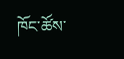ཁོང་ཚོས་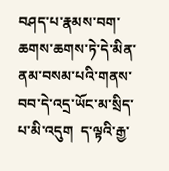བཤད་པ་རྣམས་བག་ཆགས་ཆགས་ཏེ་དེ་མིན་ནམ་བསམ་པའི་གནས་བབ་དེ་འདྲ་ཡོང་མ་སྲིད་པ་མི་འདུག  ད་ལྟའི་རྒྱ་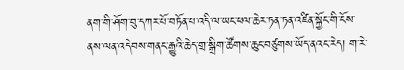ནག་གི་ཤོག་བུ་དཀར་པོ་བཏོན་པ་འདི་ལ་ཡང་ཕལ་ཆེར་ཏན་ཏན་འཛིན་སྐྱོང་གི་ངོས་ནས་ལན་འདེབས་གནང་རྒྱུའི་ཆེད་གྲ་སྒྲིག་ཚོགས་ཆུང་བཙུགས་ཡོད་ནའང་རེད། ག་རེ་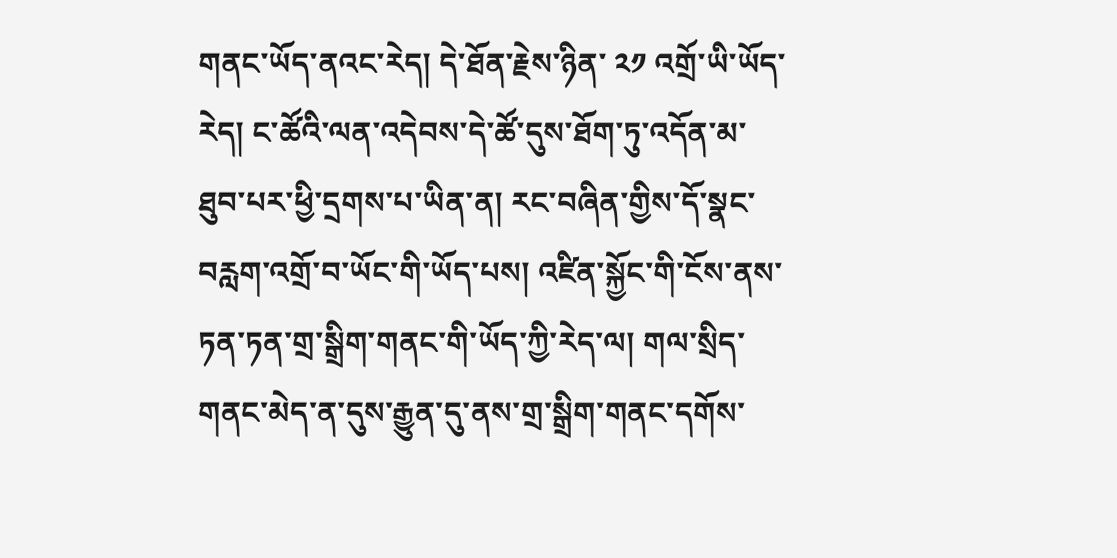གནང་ཡོད་ནའང་རེད། དེ་ཐོན་རྗེས་ཉིན་ ༢༡ འགྲོ་ཡི་ཡོད་རེད། ང་ཚོའི་ལན་འདེབས་དེ་ཚོ་དུས་ཐོག་ཏུ་འདོན་མ་ཐུབ་པར་ཕྱི་དྲགས་པ་ཡིན་ན། རང་བཞིན་གྱིས་དོ་སྣང་བརླག་འགྲོ་བ་ཡོང་གི་ཡོད་པས། འཛིན་སྐྱོང་གི་ངོས་ནས་ཏན་ཏན་གྲ་སྒྲིག་གནང་གི་ཡོད་ཀྱི་རེད་ལ། གལ་སྲིད་གནང་མེད་ན་དུས་རྒྱུན་དུ་ནས་གྲ་སྒྲིག་གནང་དགོས་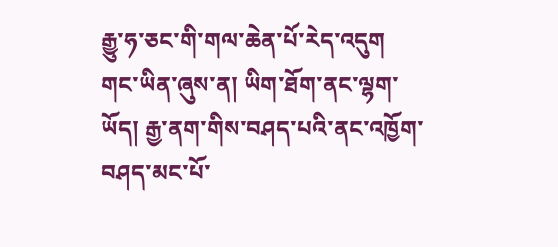རྒྱུ་ཧ་ཅང་གི་གལ་ཆེན་པོ་རེད་འདུག  གང་ཡིན་ཞུས་ན། ཡིག་ཐོག་ནང་ལྷག་ཡོད། རྒྱ་ནག་གིས་བཤད་པའི་ནང་འཁྱོག་བཤད་མང་པོ་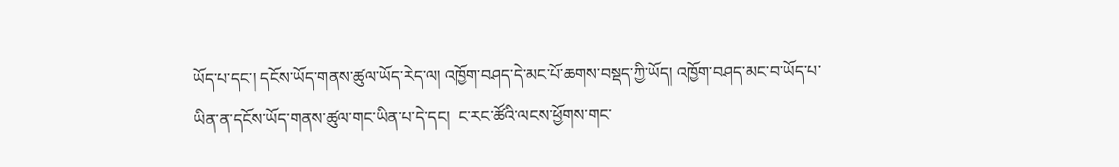ཡོད་པ་དང་། དངོས་ཡོད་གནས་ཚུལ་ཡོད་རེད་ལ། འཁྱོག་བཤད་དེ་མང་པོ་ཆགས་བསྡད་ཀྱི་ཡོད། འཁྱོག་བཤད་མང་བ་ཡོད་པ་ཡིན་ན་དངོས་ཡོད་གནས་ཚུལ་གང་ཡིན་པ་དེ་དང།  ང་རང་ཚོའི་ལངས་ཕྱོགས་གང་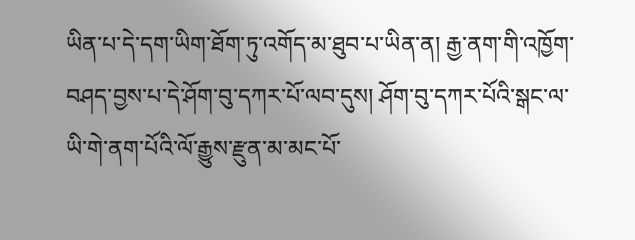ཡིན་པ་དེ་དག་ཡིག་ཐོག་ཏུ་འགོད་མ་ཐུབ་པ་ཡིན་ན། རྒྱ་ནག་གི་འཁྱོག་བཤད་བྱས་པ་དེ་ཤོག་བུ་དཀར་པོ་ལབ་དུས། ཤོག་བུ་དཀར་པོའི་སྒང་ལ་ཡི་གེ་ནག་པོའི་ལོ་རྒྱུས་རྫུན་མ་མང་པོ་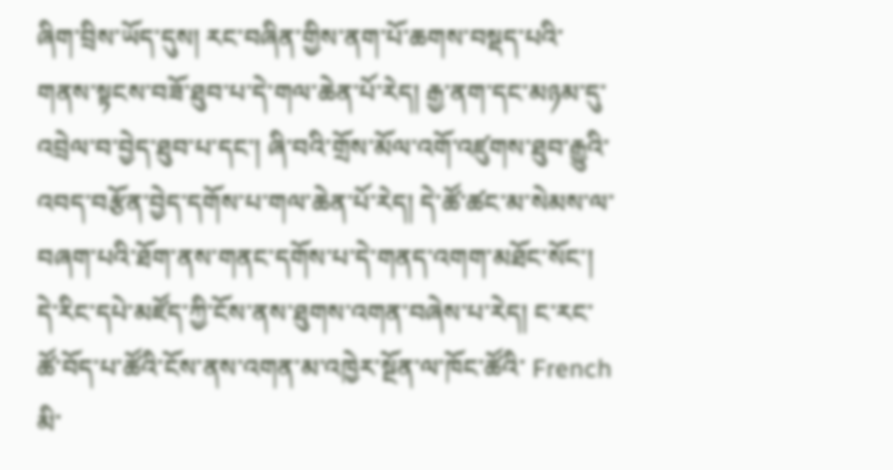ཞིག་བྲིས་ཡོད་དུས། རང་བཞིན་གྱིས་ནག་པོ་ཆགས་བསྡད་པའི་གནས་སྟངས་བཟོ་ཐུབ་པ་དེ་གལ་ཆེན་པོ་རེད། རྒྱ་ནག་དང་མཉམ་དུ་འབྲེལ་བ་བྱེད་ཐུབ་པ་དང་། ཞི་བའི་གྲོས་མོལ་འགོ་འཛུགས་ཐུབ་རྒྱུའི་འབད་བརྩོན་བྱེད་དགོས་པ་གལ་ཆེན་པོ་རེད། དེ་ཚོ་ཚང་མ་སེམས་ལ་བཞག་པའི་ཐོག་ནས་གནང་དགོས་པ་དེ་གནད་འགག་མཐོང་སོང་། དེ་རིང་དཔེ་མཛོད་ཀྱི་ངོས་ནས་ཐུགས་འགན་བཞེས་པ་རེད། ང་རང་ཚོ་བོད་པ་ཚོའི་ངོས་ནས་འགན་མ་འཁྱེར་སྔོན་ལ་ཁོང་ཚོའི་ French མི་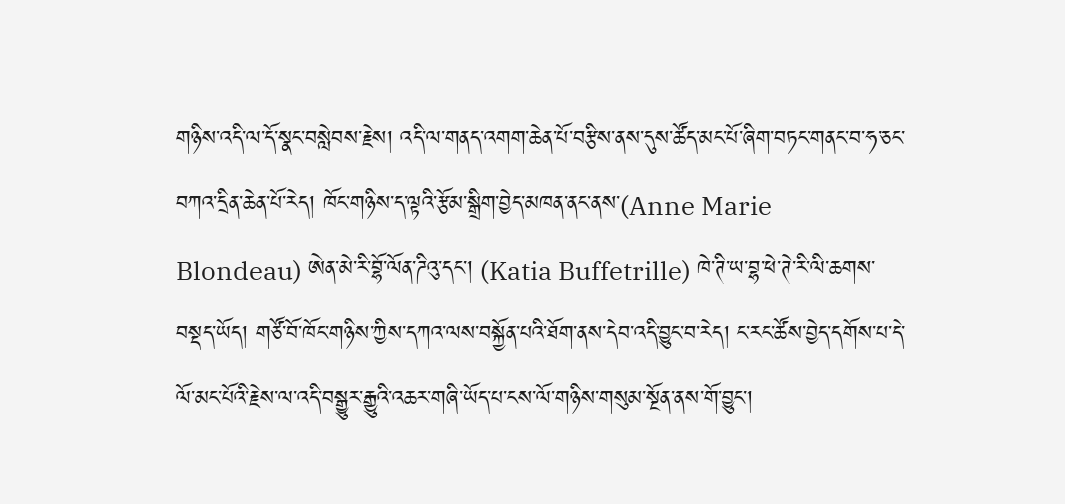གཉིས་འདི་ལ་དོ་སྣང་བསླེབས་རྗེས། འདི་ལ་གནད་འགག་ཆེན་པོ་བརྩིས་ནས་དུས་ཚོད་མང་པོ་ཞིག་བཏང་གནང་བ་ཧ་ཅང་བཀའ་དྲིན་ཆེན་པོ་རེད། ཁོང་གཉིས་ད་ལྟའི་རྩོམ་སྒྲིག་བྱེད་མཁན་ནང་ནས་(Anne Marie Blondeau) ཨེན་མེ་རི་བྷོ་ལོན་ཌིའུ་དང་། (Katia Buffetrille) ཁེ་ཊི་ཡ་བྷ་ཕེ་ཊེ་རི་ལི་ཆགས་བསྡད་ཡོད། གཙོ་བོ་ཁོང་གཉིས་ཀྱིས་དཀའ་ལས་བསྐྱོན་པའི་ཐོག་ནས་དེབ་འདི་བྱུང་བ་རེད། ང་རང་ཚོས་བྱེད་དགོས་པ་དེ་ལོ་མང་པོའི་རྗེས་ལ་འདི་བསྒྱུར་རྒྱུའི་འཆར་གཞི་ཡོད་པ་ངས་ལོ་གཉིས་གསུམ་སྔོན་ནས་གོ་བྱུང་།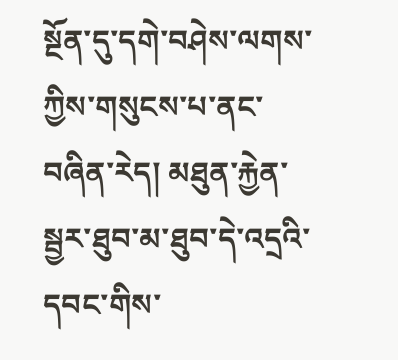སྔོན་དུ་དགེ་བཤེས་ལགས་ཀྱིས་གསུངས་པ་ནང་བཞིན་རེད། མཐུན་རྐྱེན་སྦྱར་ཐུབ་མ་ཐུབ་དེ་འདྲའི་དབང་གིས་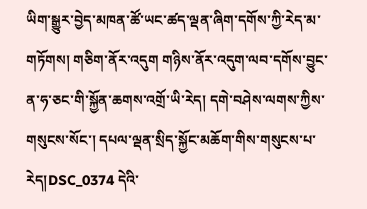ཡིག་སྒྱུར་བྱེད་མཁན་ཚོ་ཡང་ཚད་ལྡན་ཞིག་དགོས་ཀྱི་རེད་མ་གཏོགས། གཅིག་ནོར་འདུག གཉིས་ནོར་འདུག་ལབ་དགོས་བྱུང་ན་ཧ་ཅང་གི་སྐྱོན་ཆགས་འགྲོ་ཡི་རེད། དགེ་བཤེས་ལགས་ཀྱིས་གསུངས་སོང་། དཔལ་ལྡན་སྲིད་སྐྱོང་མཆོག་གིས་གསུངས་པ་རེད།DSC_0374 དེའི་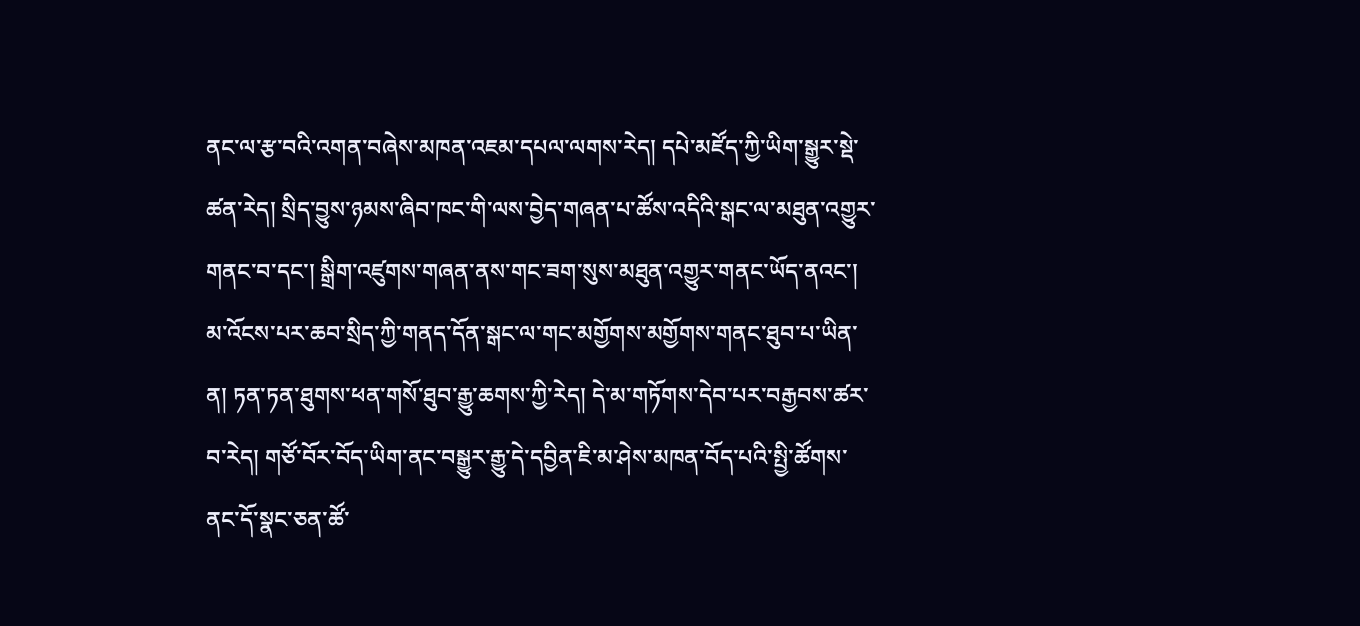ནང་ལ་རྩ་བའི་འགན་བཞེས་མཁན་འཇམ་དཔལ་ལགས་རེད། དཔེ་མཛོད་ཀྱི་ཡིག་སྒྱུར་སྡེ་ཚན་རེད། སྲིད་བྱུས་ཉམས་ཞིབ་ཁང་གི་ལས་བྱེད་གཞན་པ་ཚོས་འདིའི་སྒང་ལ་མཐུན་འགྱུར་གནང་བ་དང་། སྒྲིག་འཛུགས་གཞན་ནས་གང་ཟག་སུས་མཐུན་འགྱུར་གནང་ཡོད་ནའང་།  མ་འོངས་པར་ཆབ་སྲིད་ཀྱི་གནད་དོན་སྒང་ལ་གང་མགྱོགས་མགྱོགས་གནང་ཐུབ་པ་ཡིན་ན། ཏན་ཏན་ཐུགས་ཕན་གསོ་ཐུབ་རྒྱུ་ཆགས་ཀྱི་རེད། དེ་མ་གཏོགས་དེབ་པར་བརྒྱབས་ཚར་བ་རེད། གཙོ་བོར་བོད་ཡིག་ནང་བསྒྱུར་རྒྱུ་དེ་དབྱིན་ཇི་མ་ཤེས་མཁན་བོད་པའི་སྤྱི་ཚོགས་ནང་དོ་སྣང་ཅན་ཚོ་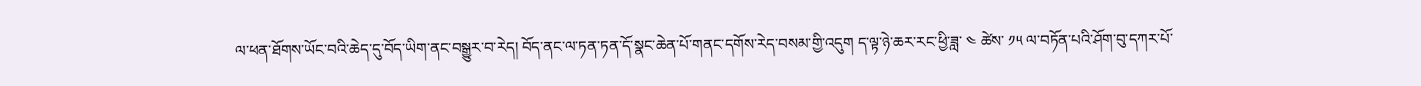ལ་ཕན་ཐོགས་ཡོང་བའི་ཆེད་དུ་བོད་ཡིག་ནང་བསྒྱུར་བ་རེད། བོད་ནང་ལ་ཏན་ཏན་དོ་སྣང་ཆེན་པོ་གནང་དགོས་རེད་བསམ་གྱི་འདུག ད་ལྟ་ཉེ་ཆར་རང་ཕྱི་ཟླ་ ༤ ཚེས་ ༡༥ ལ་བཏོན་པའི་ཤོག་བུ་དཀར་པོ་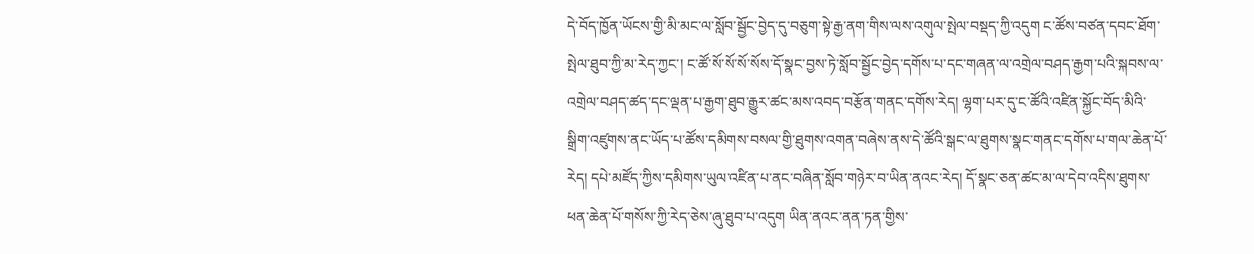དེ་བོད་ཁྱོན་ཡོངས་གྱི་མི་མང་ལ་སློབ་སྦྱོང་བྱེད་དུ་བཅུག་སྟེ་རྒྱ་ནག་གིས་ལས་འགུལ་སྤེལ་བསྡད་ཀྱི་འདུག ང་ཚོས་བཙན་དབང་ཐོག་སྤེལ་ཐུབ་ཀྱི་མ་རེད་ཀྱང་། ང་ཚོ་སོ་སོ་སོ་སོས་དོ་སྣང་བྱས་ཏེ་སློབ་སྦྱོང་བྱེད་དགོས་པ་དང་གཞན་ལ་འགྲེལ་བཤད་རྒྱག་པའི་སྐབས་ལ་འགྲེལ་བཤད་ཚད་དང་ལྡན་པ་རྒྱག་ཐུབ་རྒྱུར་ཚང་མས་འབད་བརྩོན་གནང་དགོས་རེད། ལྷག་པར་དུ་ང་ཚོའི་འཛིན་སྐྱོང་བོད་མིའི་སྒྲིག་འཛུགས་ནང་ཡོད་པ་ཚོས་དམིགས་བསལ་གྱི་ཐུགས་འགན་བཞེས་ནས་དེ་ཚོའི་སྒང་ལ་ཐུགས་སྣང་གནང་དགོས་པ་གལ་ཆེན་པོ་རེད། དཔེ་མཛོད་ཀྱིས་དམིགས་ཡུལ་འཛིན་པ་ནང་བཞིན་སློབ་གཉེར་བ་ཡིན་ནའང་རེད། དོ་སྣང་ཅན་ཚང་མ་ལ་དེབ་འདིས་ཐུགས་ཕན་ཆེན་པོ་གསོས་ཀྱི་རེད་ཅེས་ཞུ་ཐུབ་པ་འདུག ཡིན་ནའང་ནན་ཏན་གྱིས་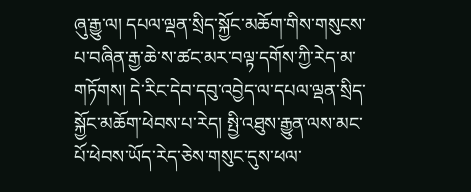ཞུ་རྒྱུ་ལ། དཔལ་ལྡན་སྲིད་སྐྱོང་མཆོག་གིས་གསུངས་པ་བཞིན་རྒྱ་ཆེ་ས་ཚང་མར་བལྟ་དགོས་ཀྱི་རེད་མ་གཏོགས། དེ་རིང་དེབ་དབུ་འབྱེད་ལ་དཔལ་ལྡན་སྲིད་སྐྱོང་མཆོག་ཕེབས་པ་རེད། སྤྱི་འཐུས་རྒྱུན་ལས་མང་པོ་ཕེབས་ཡོད་རེད་ཅེས་གསུང་དུས་ཕལ་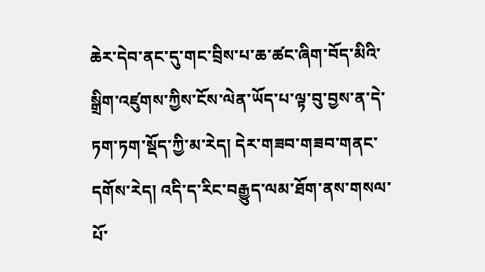ཆེར་དེབ་ནང་དུ་གང་བྲིས་པ་ཆ་ཚང་ཞིག་བོད་མིའི་སྒྲིག་འཛུགས་ཀྱིས་ངོས་ལེན་ཡོད་པ་ལྟ་བུ་བྱས་ན་དེ་ཏག་ཏག་སྡོད་ཀྱི་མ་རེད། དེར་གཟབ་གཟབ་གནང་དགོས་རེད། འདི་ད་རིང་བརྒྱུད་ལམ་ཐོག་ནས་གསལ་པོ་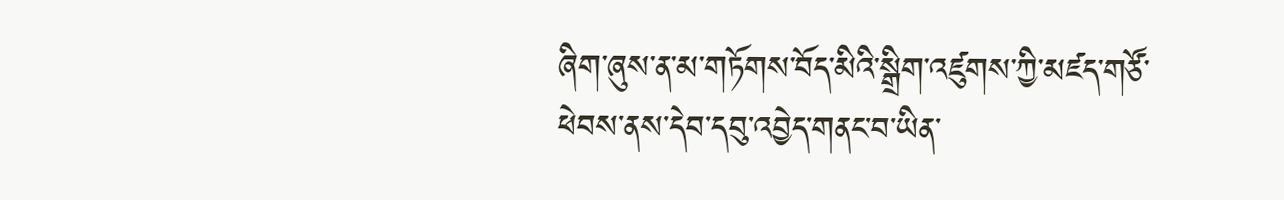ཞིག་ཞུས་ན་མ་གཏོགས་བོད་མིའི་སྒྲིག་འཛུགས་ཀྱི་མཛད་གཙོ་ཕེབས་ནས་དེབ་དབུ་འབྱེད་གནང་བ་ཡིན་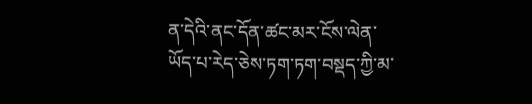ན་དེའི་ནང་དོན་ཚང་མར་ངོས་ལེན་ཡོད་པ་རེད་ཅེས་ཏག་ཏག་བསྡད་ཀྱི་མ་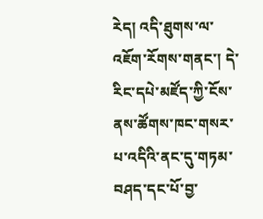རེད། འདི་ཐུགས་ལ་འཇོག་རོགས་གནང་། དེ་རིང་དཔེ་མཛོད་ཀྱི་ངོས་ནས་ཚོགས་ཁང་གསར་པ་འདིའི་ནང་དུ་གཏམ་བཤད་དང་པོ་བྱ་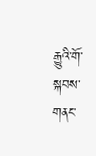རྒྱུའི་གོ་སྐབས་གནང་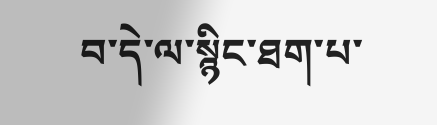བ་དེ་ལ་སྙིང་ཐག་པ་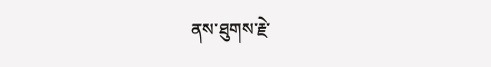ནས་ཐུགས་རྗེ་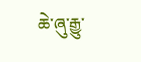ཆེ་ཞུ་རྒྱུ་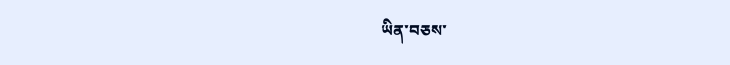ཡིན་བཅས་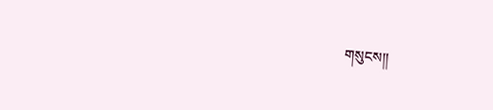གསུངས།།